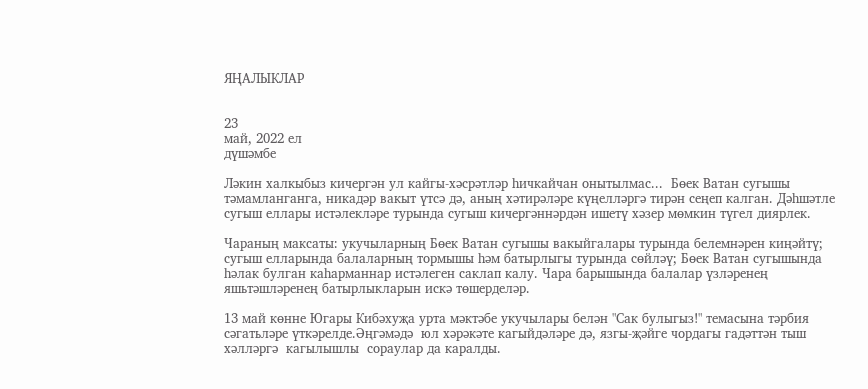ЯҢАЛЫКЛАР


23
май, 2022 ел
дүшәмбе

Ләкин халкыбыз кичергән ул кайгы-хәсрәтләр һичкайчан онытылмас...  Бөек Ватан сугышы тәмамланганга, никадәр вакыт үтсә дә, аның хәтирәләре күңелләргә тирән сеңеп калган. Дәһшәтле сугыш еллары истәлекләре турында сугыш кичергәннәрдән ишетү хәзер мөмкин түгел диярлек.

Чараның максаты: укучыларның Бөек Ватан сугышы вакыйгалары турында белемнәрен киңәйтү; сугыш елларында балаларның тормышы һәм батырлыгы турында сөйләү; Бөек Ватан сугышында һәлак булган каһарманнар истәлеген саклап калу. Чара барышында балалар үзләренең яшьтәшләренең батырлыкларын искә төшерделәр.

13 май көнне Югары Кибәхуҗа урта мәктәбе укучылары белән "Сак булыгыз!" темасына тәрбия сәгатьләре үткәрелде.Әңгәмәдә  юл хәрәкәте кагыйдәләре дә, язгы-җәйге чордагы гадәттән тыш хәлләргә  кагылышлы  сораулар да каралды.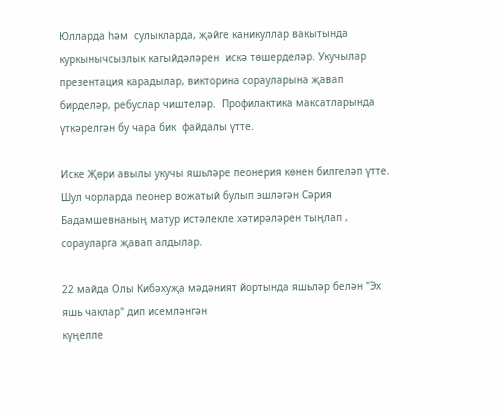Юлларда һәм  сулыкларда, җәйге каникуллар вакытында куркынычсызлык кагыйдәләрен  искә төшерделәр. Укучылар презентация карадылар, викторина сорауларына җавап бирделәр, ребуслар чиштеләр.  Профилактика максатларында үткәрелгән бу чара бик  файдалы үтте.

Иске Җөри авылы укучы яшьләре пеонерия көнен билгеләп үтте. Шул чорларда пеонер вожатый булып эшләгән Сәрия Бадамшевнаның матур истәлекле хәтирәләрен тыңлап , сорауларга җавап алдылар.

22 майда Олы Кибәхуҗа мәдәният йортында яшьләр белән "Эх яшь чаклар" дип исемләнгән
күңелле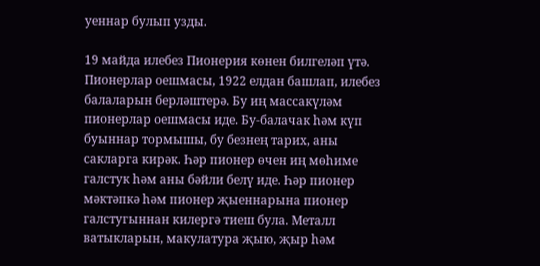уеннар булып узды.

19 майда илебез Пионерия көнен билгеләп үтә. Пионерлар оешмасы, 1922 елдан башлап, илебез балаларын берләштерә. Бу иң массакүләм пионерлар оешмасы иде. Бу-балачак һәм күп буыннар тормышы, бу безнең тарих, аны сакларга кирәк. Һәр пионер өчен иң мөһиме галстук һәм аны бәйли белү иде. Һәр пионер мәктәпкә һәм пионер җыеннарына пионер галстугыннан килергә тиеш була. Металл ватыкларын, макулатура җыю, җыр һәм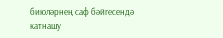биюләрнең саф бәйгесендә катнашу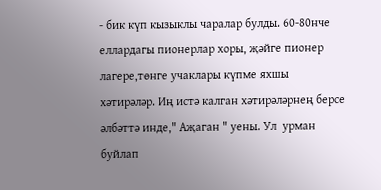- бик күп кызыклы чаралар булды. 60-80нче еллардагы пионерлар хоры, җәйге пионер лагере,төнге учаклары күпме яхшы хәтирәләр. Иң истә калган хәтирәләрнең берсе  әлбәттә инде," Аҗаган " уены. Ул  урман буйлап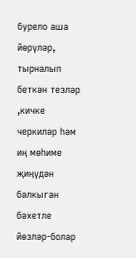бурело аша йөрүләр, тырналып беткән тезләр ,кичке черкиләр һәм иң мөһиме җиңүдән балкыган бәхетле йөзләр-болар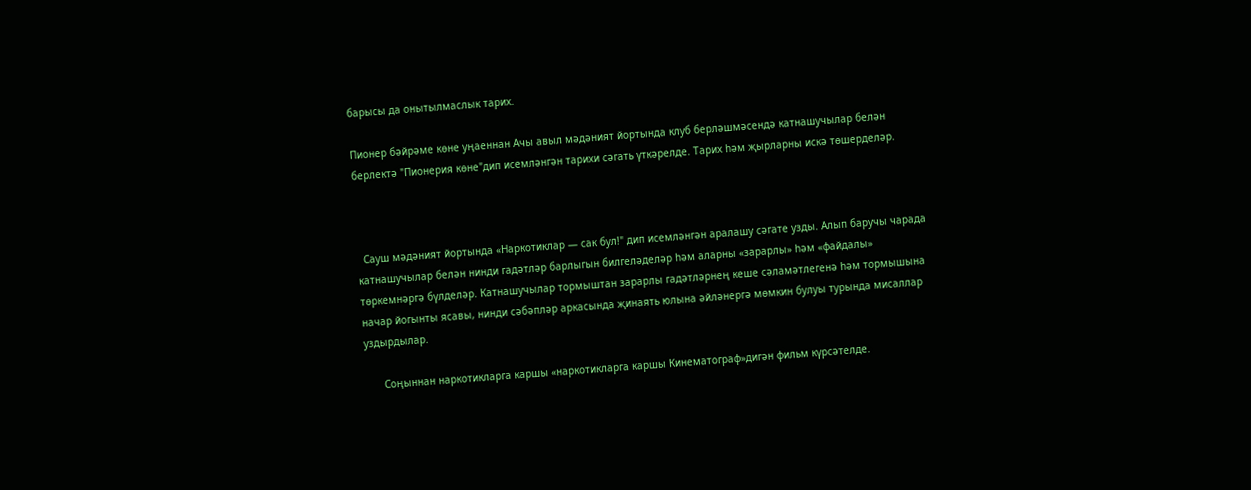барысы да онытылмаслык тарих.

Пионер бәйрәме көне уңаеннан Ачы авыл мәдәният йортында клуб берләшмәсендә катнашучылар белән берлектә "Пионерия көне"дип исемләнгән тарихи сәгать үткәрелде. Тарих һәм җырларны искә төшерделәр.



  Сауш мәдәният йортында «Наркотиклар — сак бул!" дип исемләнгән аралашу сәгате узды. Алып баручы чарада катнашучылар белән нинди гадәтләр барлыгын билгеләделәр һәм аларны «зарарлы» һәм «файдалы» төркемнәргә бүлделәр. Катнашучылар тормыштан зарарлы гадәтләрнең кеше сәламәтлегенә һәм тормышына начар йогынты ясавы, нинди сәбәпләр аркасында җинаять юлына әйләнергә мөмкин булуы турында мисаллар уздырдылар.

      Соңыннан наркотикларга каршы «наркотикларга каршы Кинематограф»дигән фильм күрсәтелде.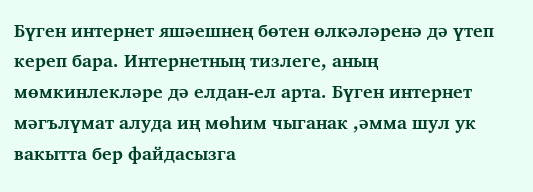Бүген интернет яшәешнең бөтен өлкәләренә дә үтеп кереп бара. Интернетның тизлеге, аның мөмкинлекләре дә елдан-ел арта. Бүген интернет мәгълүмат алуда иң мөһим чыганак ,әмма шул ук вакытта бер файдасызга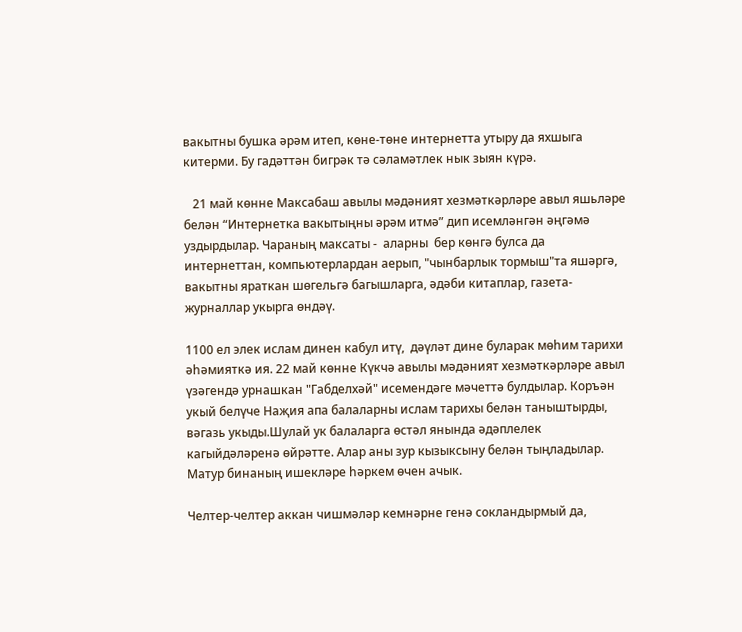вакытны бушка әрәм итеп, көне-төне интернетта утыру да яхшыга китерми. Бу гадәттән бигрәк тә сәламәтлек нык зыян күрә.

   21 май көнне Максабаш авылы мәдәният хезмәткәрләре авыл яшьләре белән “Интернетка вакытыңны әрәм итмә” дип исемләнгән әңгәмә уздырдылар. Чараның максаты -  аларны  бер көнгә булса да интернеттан, компьютерлардан аерып, "чынбарлык тормыш"та яшәргә, вакытны яраткан шөгельгә багышларга, әдәби китаплар, газета-журналлар укырга өндәү.

1100 ел элек ислам динен кабул итү,  дәүләт дине буларак мөһим тарихи әһәмияткә ия. 22 май көнне Күкчә авылы мәдәният хезмәткәрләре авыл үзәгендә урнашкан "Габделхәй" исемендәге мәчеттә булдылар. Коръән укый белүче Наҗия апа балаларны ислам тарихы белән таныштырды, вәгазь укыды.Шулай ук балаларга өстәл янында әдәплелек кагыйдәләренә өйрәтте. Алар аны зур кызыксыну белән тыңладылар. Матур бинаның ишекләре һәркем өчен ачык.

Челтер-челтер аккан чишмәләр кемнәрне генә сокландырмый да,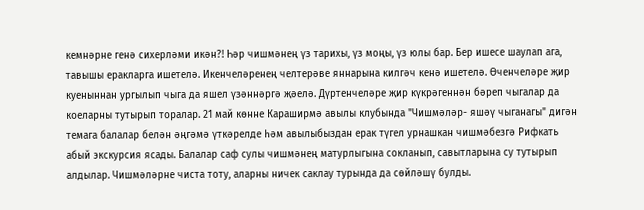кемнәрне генә сихерләми икән?! Һәр чишмәнең үз тарихы, үз моңы, үз юлы бар. Бер ишесе шаулап ага, тавышы еракларга ишетелә. Икенчеләренең челтерәве яннарына килгәч кенә ишетелә. Өченчеләре җир куеныннан ургылып чыга да яшел үзәннәргә җәелә. Дүртенчеләре җир күкрәгеннән бәреп чыгалар да коеларны тутырып торалар. 21 май көнне Караширмә авылы клубында "Чишмәләр- яшәү чыганагы" дигән темага балалар белән әңгәмә үткәрелде һәм авылыбыздан ерак түгел урнашкан чишмәбезгә Рифкать абый экскурсия ясады. Балалар саф сулы чишмәнең матурлыгына сокланып, савытларына су тутырып алдылар. Чишмәләрне чиста тоту, аларны ничек саклау турында да сөйләшү булды.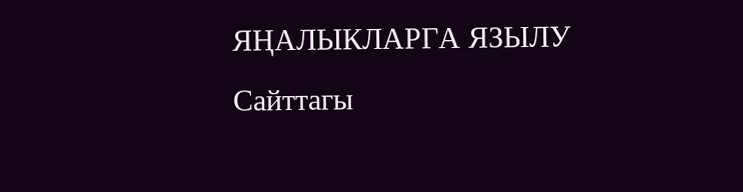ЯҢАЛЫКЛАРГА ЯЗЫЛУ
Сайттагы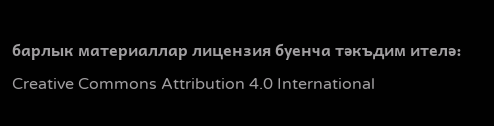барлык материаллар лицензия буенча тәкъдим ителә:
Creative Commons Attribution 4.0 International